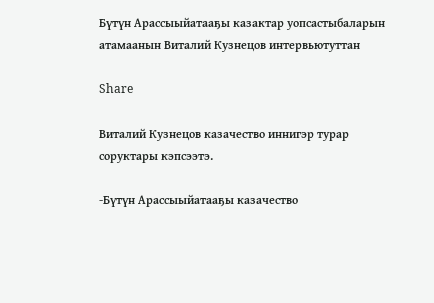Бүтүн Арассыыйатааҕы казактар уопсастыбаларын атамаанын Виталий Кузнецов интервьютуттан

Share

Виталий Кузнецов казачество иннигэр турар соруктары кэпсээтэ.

-Бүтүн Арассыыйатааҕы казачество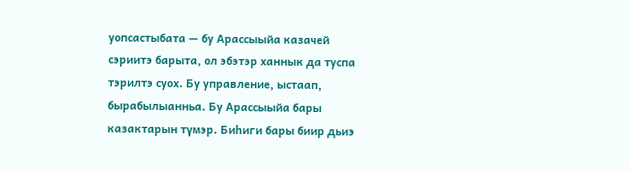уопсастыбата — бу Арассыыйа казачей сэриитэ барыта, ол эбэтэр ханнык да туспа тэрилтэ суох. Бу управление, ыстаап, бырабылыанньа. Бу Арассыыйа бары казактарын түмэр. Биһиги бары биир дьиэ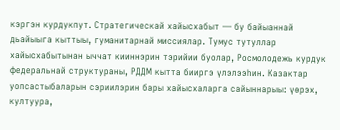кэргэн курдукпут. Стратегическай хайысхабыт — бу байыаннай дьайыыга кыттыы, гуманитарнай миссиялар. Тумус тутуллар хайысхабытынан ыччат кииннэрин тэрийии буолар, Росмолодежь курдук федеральнай структураны, РДДМ кытта бииргэ үлэлээһин. Казактар уопсастыбаларын сэриилэрин бары хайысхаларга сайыннарыы: үөрэх, култуура,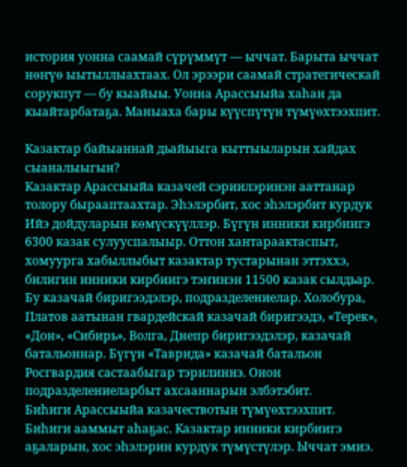история уонна саамай сүрүммүт — ыччат. Барыта ыччат нөҥүө ыытыллыахтаах. Ол эрээри саамай стратегическай сорукпут — бу кыайыы. Уонна Арассыыйа хаһан да кыайтарбатаҕа. Маныаха бары күүспүтүн түмүөхтээхпит.

Казактар байыаннай дьайыыга кыттыыларын хайдах сыаналыыгын?
Казактар Арассыыйа казачей сэриилэринэн ааттанар толору бырааптаахтар. Эһэлэрбит, хос эһэлэрбит курдук Ийэ дойдуларын көмүскүүллэр. Бүгүн инники кирбиигэ 6300 казак сулууспалыыр. Оттон хантараактаспыт, хомуурга хабыллыбыт казактар тустарынан эттэххэ, билигин инники кирбиигэ тэҥинэн 11500 казак сылдьар.
Бу казачай биригээдэлэр, подразделениелар. Холобура, Платов аатынан гвардейскай казачай биригээдэ, «Терек», «Дон», «Сибирь», Волга, Днепр биригээдэлэр, казачай батальоннар. Бүгүн «Таврида» казачай батальон Росгвардия састаабыгар тэрилиннэ. Онон подразделениеларбыт ахсааннарын элбэтэбит.
Биһиги Арассыыйа казачествотын түмүөхтээхпит. Биһиги ааммыт аһаҕас. Казактар инники кирбиигэ аҕаларын, хос эһэлэрин курдук түмүстүлэр. Ыччат эмиэ.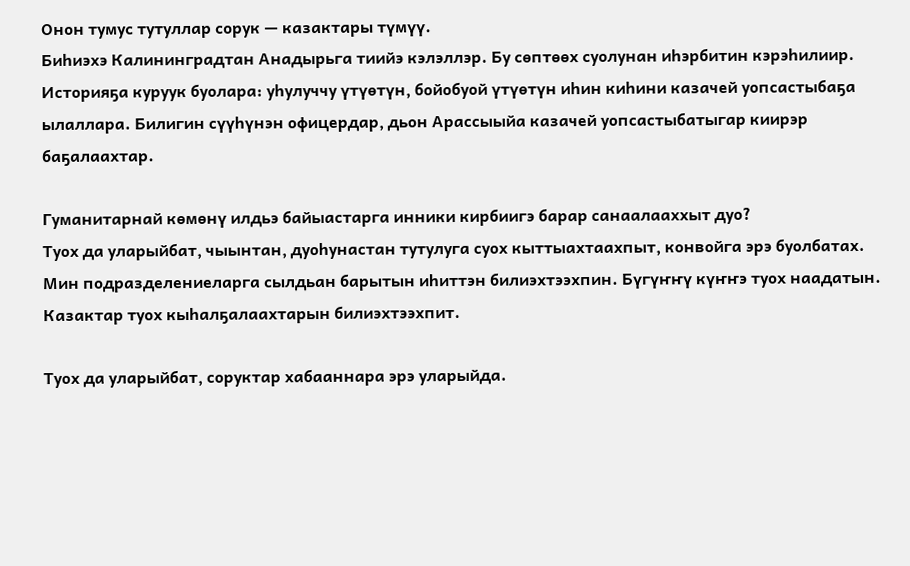Онон тумус тутуллар сорук — казактары түмүү.
Биһиэхэ Калининградтан Анадырьга тиийэ кэлэллэр. Бу сөптөөх суолунан иһэрбитин кэрэһилиир.
Историяҕа куруук буолара: уһулуччу үтүөтүн, бойобуой үтүөтүн иһин киһини казачей уопсастыбаҕа ылаллара. Билигин сүүһүнэн офицердар, дьон Арассыыйа казачей уопсастыбатыгар киирэр баҕалаахтар.

Гуманитарнай көмөнү илдьэ байыастарга инники кирбиигэ барар санаалааххыт дуо?
Туох да уларыйбат, чыынтан, дуоһунастан тутулуга суох кыттыахтаахпыт, конвойга эрэ буолбатах. Мин подразделениеларга сылдьан барытын иһиттэн билиэхтээхпин. Бүгүҥҥү күҥҥэ туох наадатын. Казактар туох кыһалҕалаахтарын билиэхтээхпит.

Туох да уларыйбат, соруктар хабааннара эрэ уларыйда.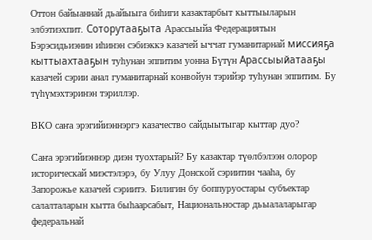Оттон байыаннай дьайыыга биһиги казактарбыт кыттыыларын элбэтиэхпит. Соторутааҕыта Арассыыйа Федерациятын Бэрэсидьиэнин иһинэн сэбиэккэ казачей ыччат гуманитарнай миссияҕа кыттыахтааҕын туһунан эппитим уонна Бүтүн Арассыыйатааҕы казачей сэрии анал гуманитарнай конвойун тэрийэр туһунан эппитим. Бу түһүмэхтэринэн тэриллэр.

ВКО саҥа эрэгийиэннэргэ казачество сайдыытыгар кыттар дуо?

Саҥа эрэгийиэннэр диэн туохтарый? Бу казактар түөлбэлээн олорор историческай миэстэлэрэ, бу Улуу Донской сэриитин чааһа, бу Запорожье казачей сэриитэ. Билигин бу боппуруостары субъектар салалталарын кытта быһаарсабыт, Национальностар дьыалаларыгар федеральнай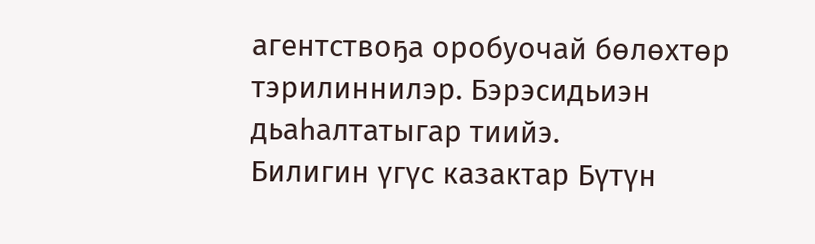агентствоҕа оробуочай бөлөхтөр тэрилиннилэр. Бэрэсидьиэн дьаһалтатыгар тиийэ.
Билигин үгүс казактар Бүтүн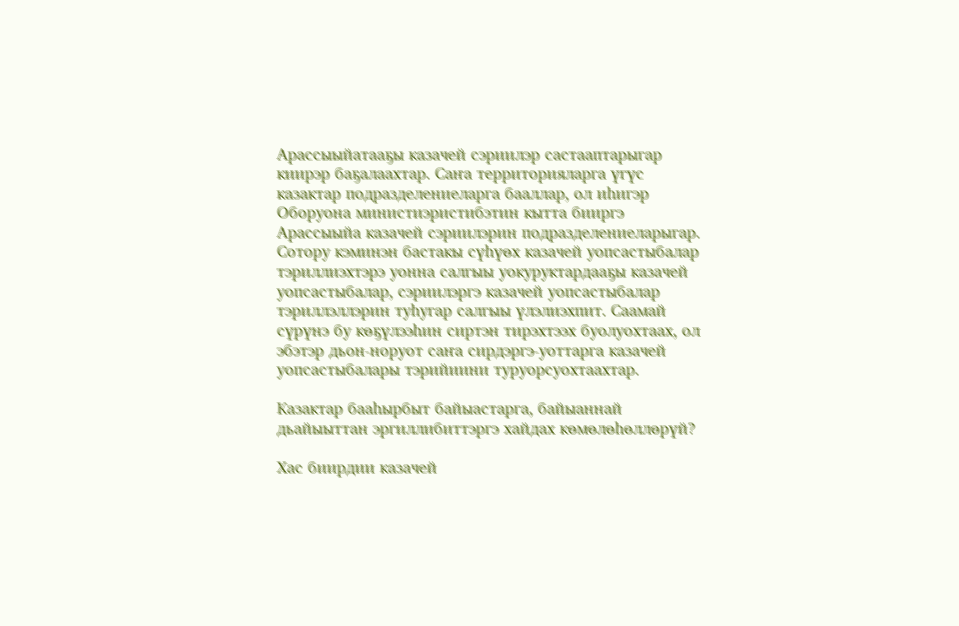Арассыыйатааҕы казачей сэриилэр састааптарыгар киирэр баҕалаахтар. Саҥа территорияларга үгүс казактар подразделениеларга бааллар, ол иһигэр Оборуона министиэристибэтин кытта бииргэ Арассыыйа казачей сэриилэрин подразделениеларыгар.
Сотору кэминэн бастакы сүһүөх казачей уопсастыбалар тэриллиэхтэрэ уонна салгыы уокуруктардааҕы казачей уопсастыбалар, сэриилэргэ казачей уопсастыбалар тэриллэллэрин туһугар салгыы үлэлиэхпит. Саамай сүрүнэ бу көҕүлээһин сиртэн тирэхтээх буолуохтаах, ол эбэтэр дьон-норуот саҥа сирдэргэ-уоттарга казачей уопсастыбалары тэрийиини туруорсуохтаахтар.

Казактар бааһырбыт байыастарга, байыаннай дьайыыттан эргиллибиттэргэ хайдах көмөлөһөллөрүй?

Хас биирдии казачей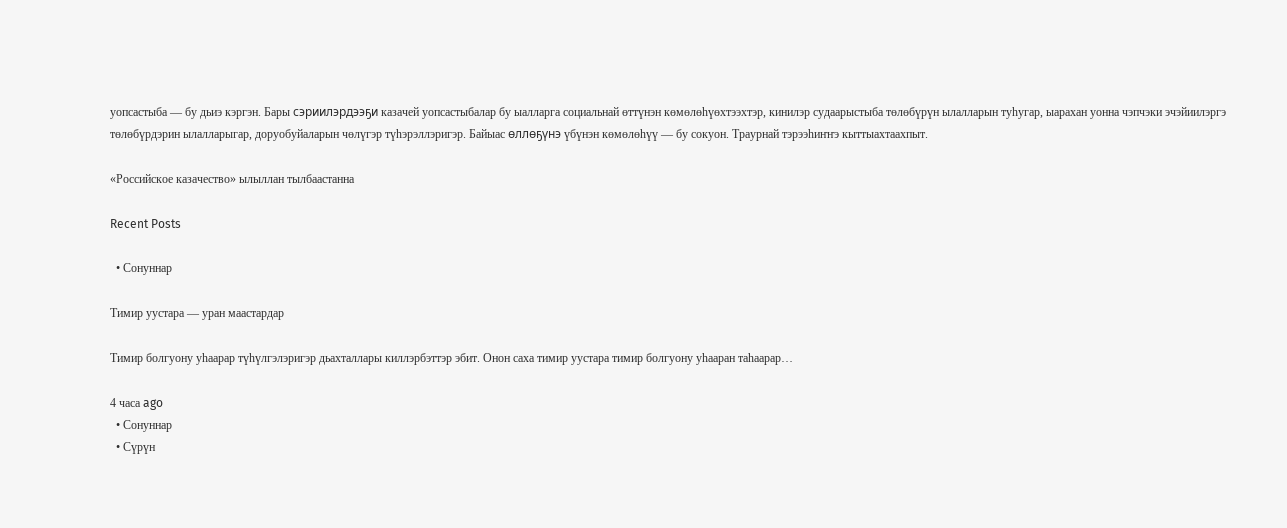уопсастыба — бу дьиэ кэргэн. Бары сэриилэрдээҕи казачей уопсастыбалар бу ыалларга социальнай өттүнэн көмөлөһүөхтээхтэр, кинилэр судаарыстыба төлөбүрүн ылалларын туһугар, ыарахан уонна чэпчэки эчэйиилэргэ төлөбүрдэрин ылалларыгар, доруобуйаларын чөлүгэр түһэрэллэригэр. Байыас өллөҕүнэ үбүнэн көмөлөһүү — бу сокуон. Траурнай тэрээһиҥҥэ кыттыахтаахпыт.

«Российское казачество» ылыллан тылбаастанна

Recent Posts

  • Сонуннар

Тимир уустара — уран маастардар

Тимир болгуону уһаарар түһүлгэлэригэр дьахталлары киллэрбэттэр эбит. Онон саха тимир уустара тимир болгуону уһааран таһаарар…

4 часа ago
  • Сонуннар
  • Сүрүн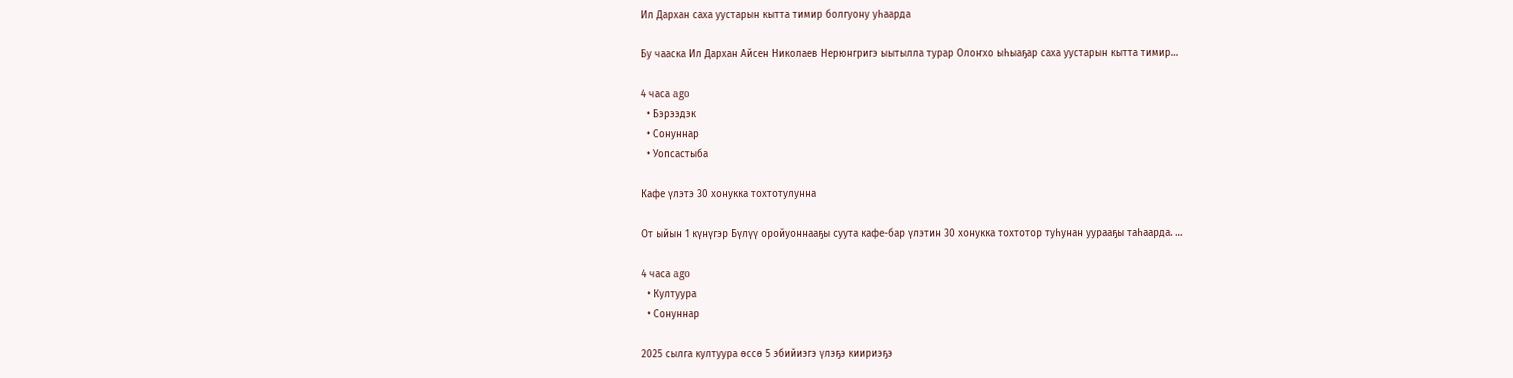Ил Дархан саха уустарын кытта тимир болгуону уһаарда

Бу чааска Ил Дархан Айсен Николаев Нерюнгригэ ыытылла турар Олоҥхо ыһыаҕар саха уустарын кытта тимир…

4 часа ago
  • Бэрээдэк
  • Сонуннар
  • Уопсастыба

Кафе үлэтэ 30 хонукка тохтотулунна

От ыйын 1 күнүгэр Бүлүү оройуоннааҕы суута кафе-бар үлэтин 30 хонукка тохтотор туһунан уурааҕы таһаарда. …

4 часа ago
  • Култуура
  • Сонуннар

2025 сылга култуура өссө 5 эбийиэгэ үлэҕэ киириэҕэ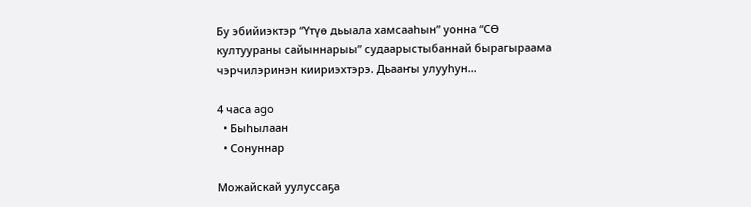Бу эбийиэктэр “Үтүө дьыала хамсааһын” уонна “СӨ култуураны сайыннарыы” судаарыстыбаннай бырагыраама чэрчилэринэн киириэхтэрэ. Дьааҥы улууһун…

4 часа ago
  • Быһылаан
  • Сонуннар

Можайскай уулуссаҕа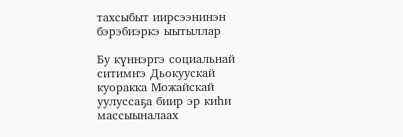тахсыбыт иирсээнинэн бэрэбиэркэ ыытыллар

Бу күннэргэ социальнай ситимҥэ Дьокуускай куоракка Можайскай уулуссаҕа биир эр киһи массыыналаах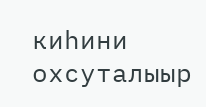киһини  охсуталыыр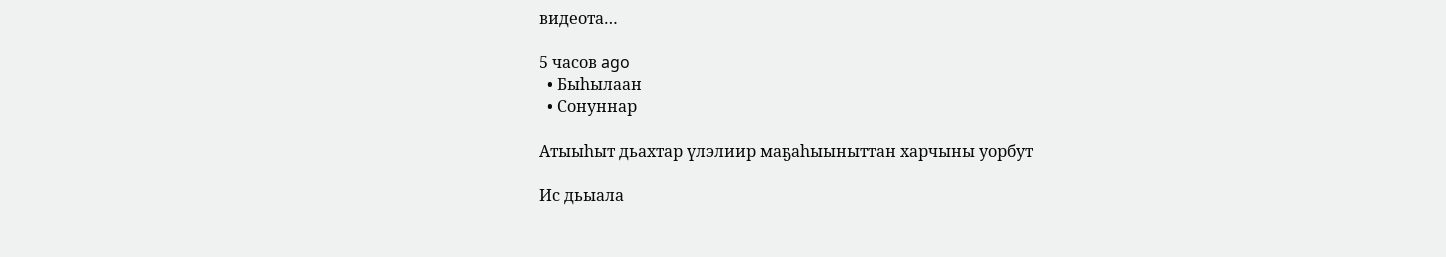видеота…

5 часов ago
  • Быһылаан
  • Сонуннар

Атыыһыт дьахтар үлэлиир маҕаһыыныттан харчыны уорбут

Ис дьыала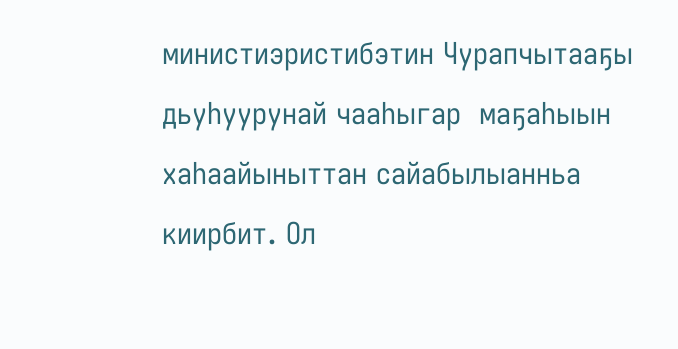министиэристибэтин Чурапчытааҕы дьуһуурунай чааһыгар  маҕаһыын хаһаайыныттан сайабылыанньа киирбит. Ол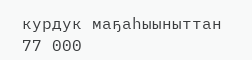курдук маҕаһыыныттан   77 000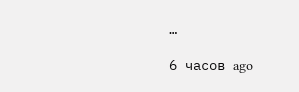…

6 часов ago